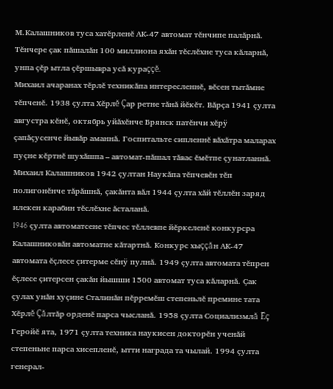М.Калашников туса хатĕрленĕ АК-47 автомат тĕнчипе палăрнă. Тĕнчере çак пăшалăн 100 миллиона яхăн тĕслĕхне туса кăларнă, унпа çĕр ытла çĕршывра усă кураççĕ.
Михаил ачаранах тĕрлĕ техникăпа интересленнĕ, вĕсен тытăмне тĕпченĕ. 1938 çулта Хĕрлĕ Çар ретне тăнă йĕкĕт. Вăрçа 1941 çулта августра кĕнĕ, октябрь уйăхĕнче Брянск патĕнчи хĕрÿ çапăçусенче йывăр аманнă. Госпитальте сипленнĕ вăхăтра маларах пуçне кĕртнĕ шухăшпа – автомат-пăшал тăвас ĕмĕтпе çунатланнă.
Михаил Калашников 1942 çултан Наукăпа тĕпчевĕн тĕп полигонĕнче тăрăшнă, çакăнта вăл 1944 çулта хăй тĕллĕн заряд илекен карабин тĕслĕхне ăсталанă.
1946 çулта автоматсене тĕпчес тĕллевпе йĕркеленĕ конкурсра Калашниковăн автоматне кăтартнă. Конкурс хыççăн АК-47 автомата ĕçлесе çитерме сĕнÿ пулнă. 1949 çулта автомата тĕпрен ĕçлесе çитерсен çакăн йышши 1500 автомат туса кăларнă. Çак çулах унăн хуçине Сталинăн пĕрремĕш степеньлĕ премине тата Хĕрлĕ Çăлтăр орденĕ парса чысланă. 1958 çулта Социализмлă Ĕç Геройĕ ята, 1971 çулта техника наукисен докторĕн ученăй степеньне парса хисепленĕ, ытти награда та чылай. 1994 çулта генерал-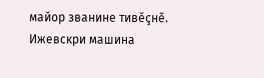майор званине тивĕçнĕ. Ижевскри машина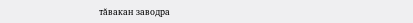тăвакан заводра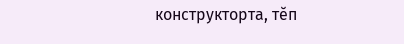конструкторта, тĕп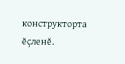конструкторта ĕçленĕ.